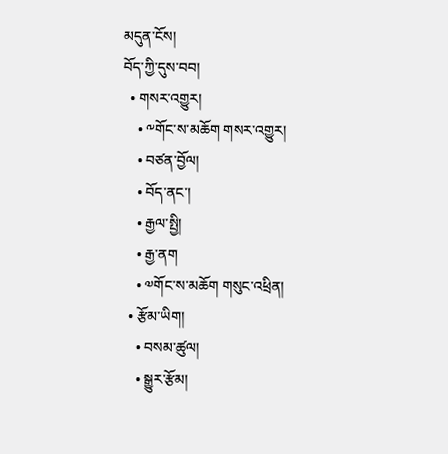མདུན་ངོས།
བོད་ཀྱི་དུས་བབ།
  • གསར་འགྱུར།
    • ༸གོང་ས་མཆོག གསར་འགྱུར།
    • བཙན་བྱོལ།
    • བོད་ནང་།
    • རྒྱལ་སྤྱི།
    • རྒྱ་ནག
    • ༧གོང་ས་མཆོག གསུང་འཕྲིན།
  • རྩོམ་ཡིག།
    • བསམ་ཚུལ།
    • སྒྱུར་རྩོམ།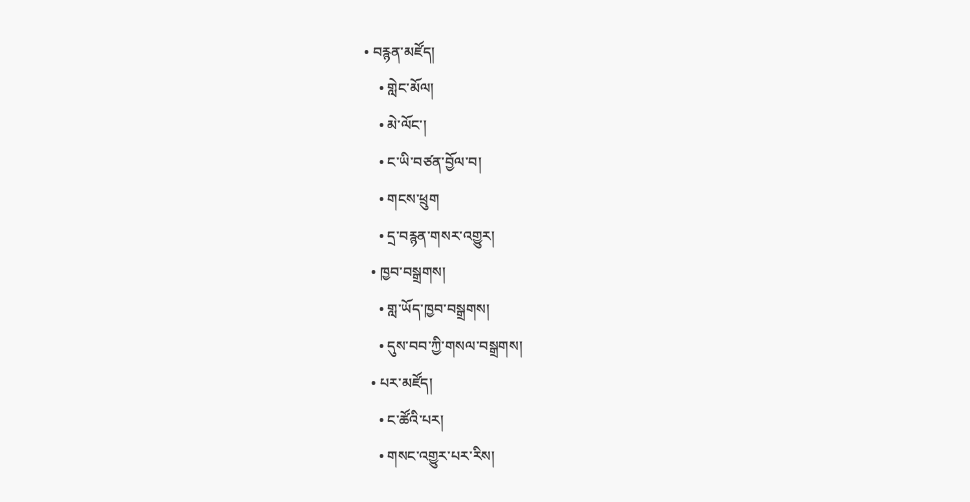• བརྙན་མཛོད།
    • གླེང་མོལ།
    • མེ་ལོང་།
    • ང་ཡི་བཙན་བྱོལ་བ།
    • གངས་ཕྲུག
    • དྲ་བརྙན་གསར་འགྱུར།
  • ཁྱབ་བསྒྲགས།
    • གླ་ཡོད་ཁྱབ་བསྒྲགས།
    • དུས་བབ་ཀྱི་གསལ་བསྒྲགས།
  • པར་མཛོད།
    • ང་ཚོའི་པར།
    • གསང་འགྱུར་པར་རིས།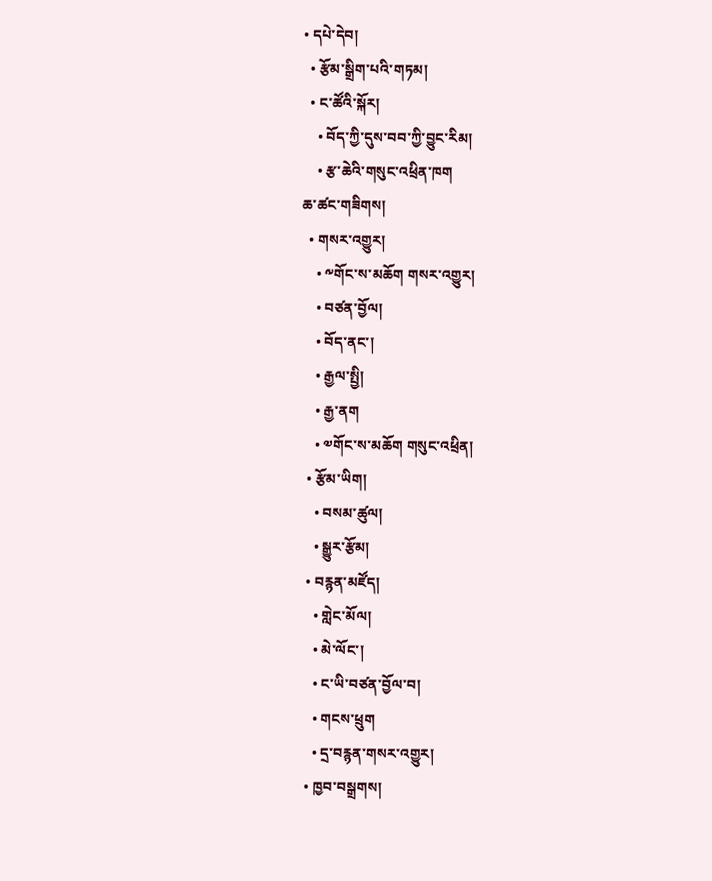• དཔེ་དེབ།
  • རྩོམ་སྒྲིག་པའི་གཏམ།
  • ང་ཚོའི་སྐོར།
    • བོད་ཀྱི་དུས་བབ་ཀྱི་བྱུང་རིམ།
    • རྩ་ཆེའི་གསུང་འཕྲིན་ཁག
ཆ་ཚང་གཟིགས།
  • གསར་འགྱུར།
    • ༸གོང་ས་མཆོག གསར་འགྱུར།
    • བཙན་བྱོལ།
    • བོད་ནང་།
    • རྒྱལ་སྤྱི།
    • རྒྱ་ནག
    • ༧གོང་ས་མཆོག གསུང་འཕྲིན།
  • རྩོམ་ཡིག།
    • བསམ་ཚུལ།
    • སྒྱུར་རྩོམ།
  • བརྙན་མཛོད།
    • གླེང་མོལ།
    • མེ་ལོང་།
    • ང་ཡི་བཙན་བྱོལ་བ།
    • གངས་ཕྲུག
    • དྲ་བརྙན་གསར་འགྱུར།
  • ཁྱབ་བསྒྲགས།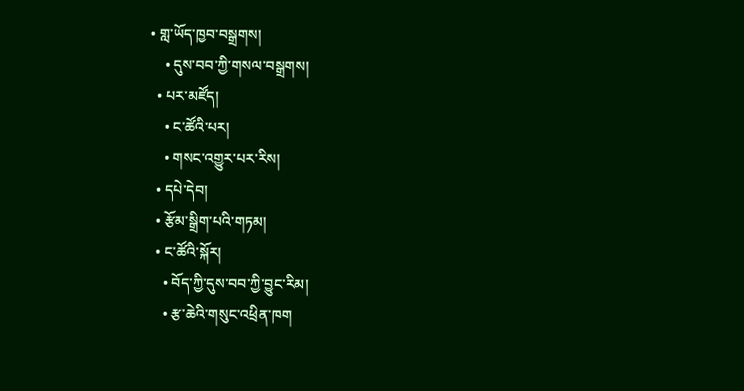• གླ་ཡོད་ཁྱབ་བསྒྲགས།
    • དུས་བབ་ཀྱི་གསལ་བསྒྲགས།
  • པར་མཛོད།
    • ང་ཚོའི་པར།
    • གསང་འགྱུར་པར་རིས།
  • དཔེ་དེབ།
  • རྩོམ་སྒྲིག་པའི་གཏམ།
  • ང་ཚོའི་སྐོར།
    • བོད་ཀྱི་དུས་བབ་ཀྱི་བྱུང་རིམ།
    • རྩ་ཆེའི་གསུང་འཕྲིན་ཁག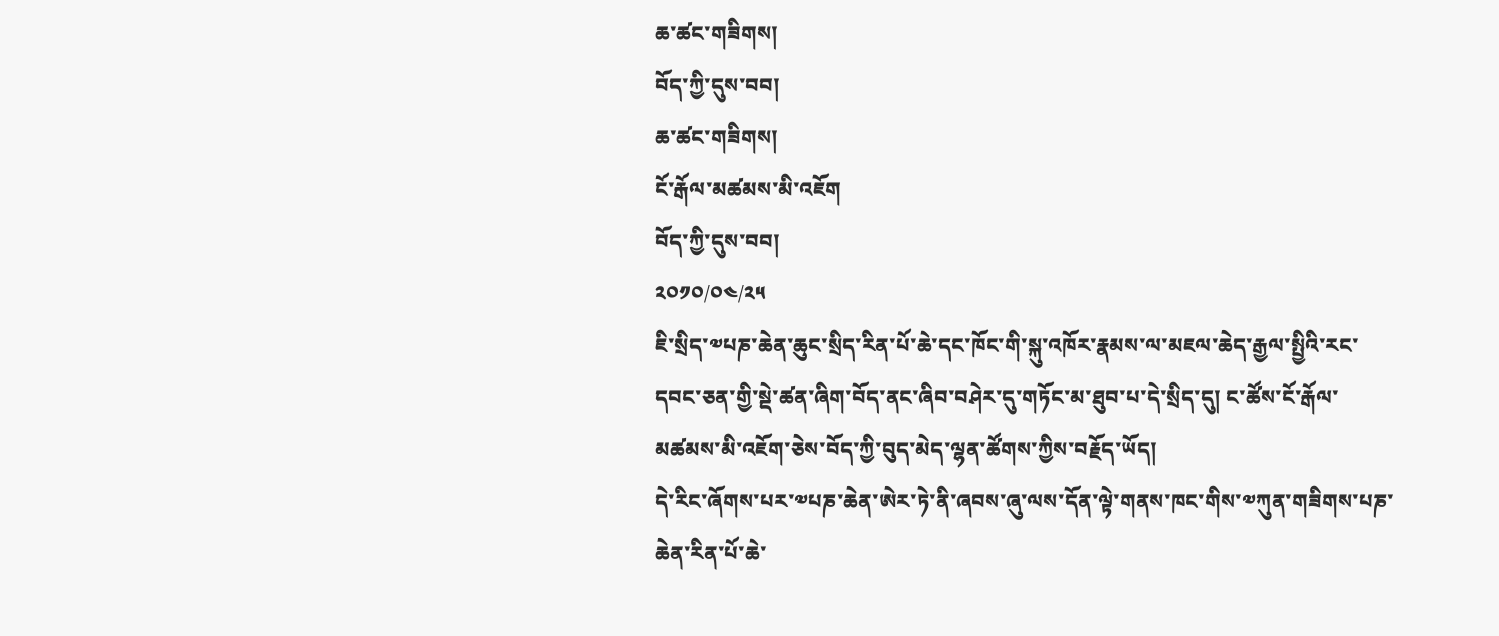ཆ་ཚང་གཟིགས།
བོད་ཀྱི་དུས་བབ།
ཆ་ཚང་གཟིགས།
ངོ་རྒོལ་མཚམས་མི་འཇོག
བོད་ཀྱི་དུས་བབ།
༢༠༡༠/༠༤/༢༥
ཇི་སྲིད་༧པཎ་ཆེན་ཆུང་སྲིད་རིན་པོ་ཆེ་དང་ཁོང་གི་སྐུ་འཁོར་རྣམས་ལ་མཇལ་ཆེད་རྒྱལ་སྤྱིའི་རང་དབང་ཅན་གྱི་སྡེ་ཚན་ཞིག་བོད་ནང་ཞིབ་བཤེར་དུ་གཏོང་མ་ཐུབ་པ་དེ་སྲིད་དུ། ང་ཚོས་ངོ་རྒོལ་མཚམས་མི་འཇོག་ཅེས་བོད་ཀྱི་བུད་མེད་ལྷན་ཚོགས་ཀྱིས་བརྗོད་ཡོད།
དེ་རིང་ཞོགས་པར་༧པཎ་ཆེན་ཨེར་ཏེ་ནི་ཞབས་ཞུ་ལས་དོན་ལྟེ་གནས་ཁང་གིས་༧ཀུན་གཟིགས་པཎ་ཆེན་རིན་པོ་ཆེ་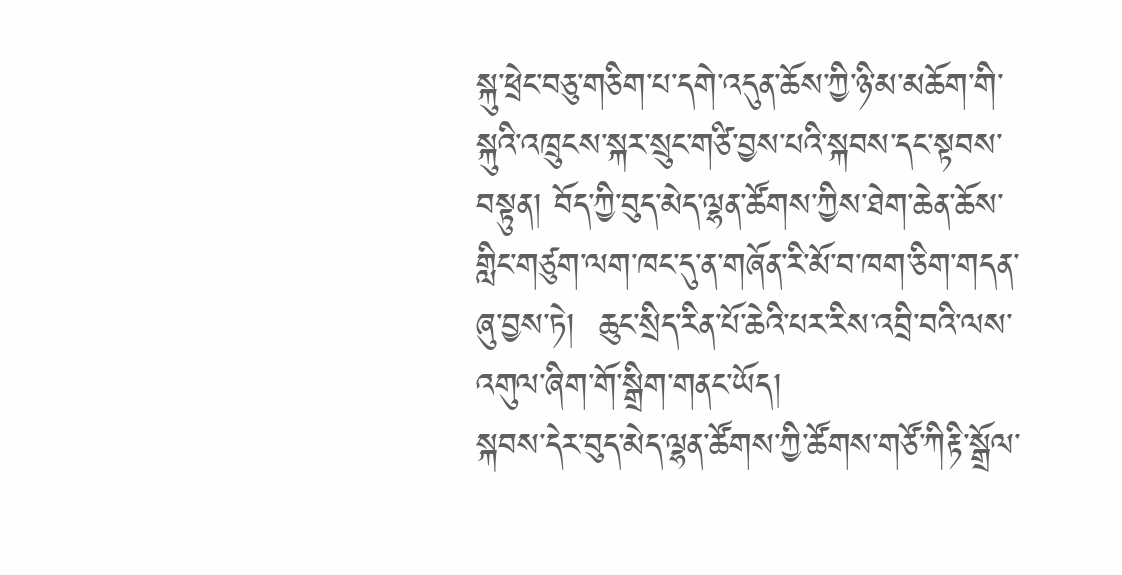སྐུ་ཕྲེང་བཅུ་གཅིག་པ་དགེ་འདུན་ཆོས་ཀྱི་ཉི་མ་མཆོག་གི་སྐུའི་འཁྲུངས་སྐར་སྲུང་གཙི་བྱས་པའི་སྐབས་དང་སྟབས་བསྟུན། བོད་ཀྱི་བུད་མེད་ལྷན་ཚོགས་ཀྱིས་ཐེག་ཆེན་ཆོས་གླིང་གཙུག་ལག་ཁང་དུ་ན་གཞོན་རི་མོ་བ་ཁག་ཅིག་གདན་ཞུ་བྱས་ཏེ།  ཆུང་སྲིད་རིན་པོ་ཆེའི་པར་རིས་འབྲི་བའི་ལས་འགུལ་ཞིག་གོ་སྒྲིག་གནང་ཡོད།
སྐབས་དེར་བུད་མེད་ལྷན་ཚོགས་ཀྱི་ཚོགས་གཙོ་ཀིརྟི་སྒྲོལ་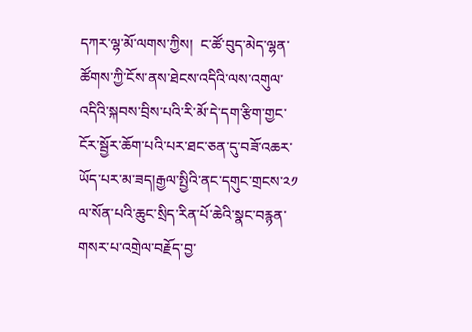དཀར་ལྷ་མོ་ལགས་ཀྱིས།  ང་ཚོ་བུད་མེད་ལྷན་ཚོགས་ཀྱི་ངོས་ནས་ཐེངས་འདིའི་ལས་འགུལ་འདིའི་སྐབས་བྲིས་པའི་རི་མོ་དེ་དག་རྩིག་གྱང་ངོར་སྦྱོར་ཆོག་པའི་པར་ཐང་ཅན་དུ་བཟོ་འཆར་ཡོད་པར་མ་ཟད།རྒྱལ་སྤྱིའི་ནང་དགུང་གྲངས་༢༡ ལ་སོན་པའི་ཆུང་སྲིད་རིན་པོ་ཆེའི་སྣང་བརྙན་གསར་པ་འགྲེལ་བརྗོད་བྱ་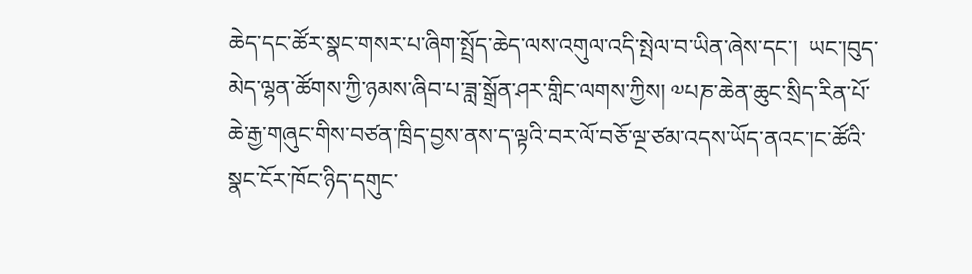ཆེད་དང་ཚོར་སྣང་གསར་པ་ཞིག་སྤྲོད་ཆེད་ལས་འགུལ་འདི་སྤེལ་བ་ཡིན་ཞེས་དང་།  ཡང་།བུད་མེད་ལྷན་ཚོགས་ཀྱི་ཉམས་ཞིབ་པ་ཟླ་སྒྲོན་ཤར་གླིང་ལགས་ཀྱིས། ༧པཎ་ཆེན་ཆུང་སྲིད་རིན་པོ་ཆེ་རྒྱ་གཞུང་གིས་བཙན་ཁྲིད་བྱས་ནས་ད་ལྟའི་བར་ལོ་བཅོ་ལྔ་ཙམ་འདས་ཡོད་ནའང་།ང་ཚོའི་སྣང་ངོར་ཁོང་ཉིད་དགུང་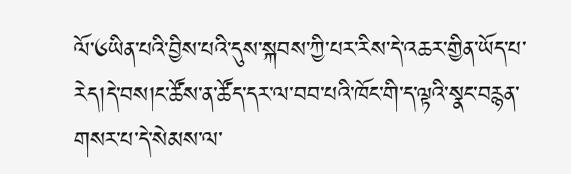ལོ་༦ཡིན་པའི་བྱིས་པའི་དུས་སྐབས་ཀྱི་པར་རིས་དེ་འཆར་གྱིན་ཡོད་པ་རེད།དེ་བས།ང་ཚོས་ན་ཚོད་དར་ལ་བབ་པའི་ཁོང་གི་ད་ལྟའི་སྣང་བརྙན་གསར་པ་དེ་སེམས་ལ་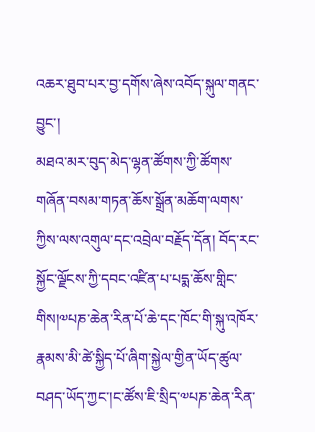འཆར་ཐུབ་པར་བྱ་དགོས་ཞེས་འབོད་སྐུལ་གནང་བྱུང་།
མཐའ་མར་བུད་མེད་ལྷན་ཚོགས་ཀྱི་ཚོགས་གཞོན་བསམ་གཏན་ཆོས་སྒྲོན་མཆོག་ལགས་ཀྱིས་ལས་འགུལ་དང་འབྲེལ་བརྗོད་དོན། བོད་རང་སྐྱོང་ལྗོངས་ཀྱི་དབང་འཛིན་པ་པདྨ་ཆོས་གླིང་གིས།༧པཎ་ཆེན་རིན་པོ་ཆེ་དང་ཁོང་གི་སྐུ་འཁོར་རྣམས་མི་ཚེ་སྐྱིད་པོ་ཞིག་སྐྱེལ་གྱིན་ཡོད་ཚུལ་བཤད་ཡོད་ཀྱང་།ང་ཚོས་ཇི་སྲིད་༧པཎ་ཆེན་རིན་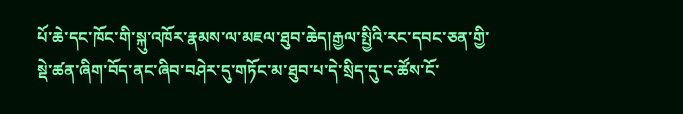པོ་ཆེ་དང་ཁོང་གི་སྐུ་འཁོར་རྣམས་ལ་མཇལ་ཐུབ་ཆེད།རྒྱལ་སྤྱིའི་རང་དབང་ཅན་གྱི་སྡེ་ཚན་ཞིག་བོད་ནང་ཞིབ་བཤེར་དུ་གཏོང་མ་ཐུབ་པ་དེ་སྲིད་དུ་ང་ཚོས་ངོ་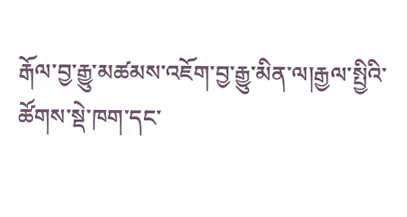རྒོལ་བྱ་རྒྱུ་མཚམས་འཇོག་བྱ་རྒྱུ་མིན་ལ།རྒྱལ་སྤྱིའི་ཚོགས་སྡེ་ཁག་དང་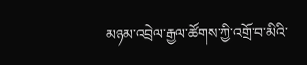མཉམ་འབྲེལ་རྒྱལ་ཚོགས་ཀྱི་འགྲོ་བ་མིའི་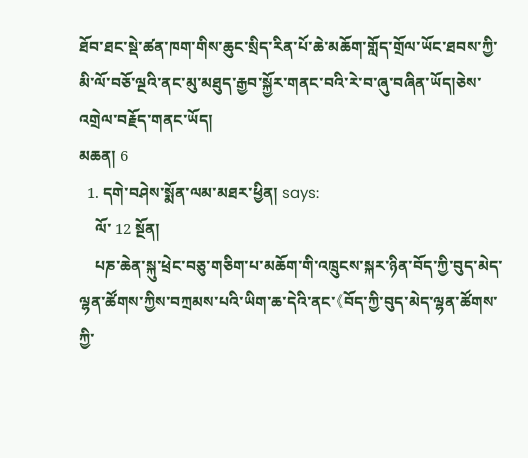ཐོབ་ཐང་སྡེ་ཚན་ཁག་གིས་ཆུང་སྲིད་རིན་པོ་ཆེ་མཆོག་གློད་གྲོལ་ཡོང་ཐབས་ཀྱི་མི་ལོ་བཅོ་ལྔའི་ནང་མུ་མཐུད་རྒྱབ་སྐྱོར་གནང་བའི་རེ་བ་ཞུ་བཞིན་ཡོད།ཅེས་འགྲེལ་བརྗོད་གནང་ཡོད།
མཆན། 6
  1. དགེ་བཤེས་སྨོན་ལམ་མཐར་ཕྱིན། says:
    ལོ་ 12 སྔོན།
    པཎ་ཆེན་སྐུ་ཕྲེང་བཅུ་གཅིག་པ་མཆོག་གི་འཁྲུངས་སྐར་ཉིན་བོད་ཀྱི་བུད་མེད་ལྷན་ཚོགས་ཀྱིས་བཀྲམས་པའི་ཡིག་ཆ་དེའི་ནང་《བོད་ཀྱི་བུད་མེད་ལྷན་ཚོགས་ཀྱི་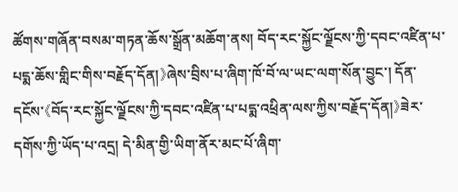ཚོགས་གཞོན་བསམ་གཏན་ཆོས་སྒྲོན་མཆོག་ནས། བོད་རང་སྐྱོང་ལྗོངས་ཀྱི་དབང་འཛིན་པ་པདྨ་ཆོས་གླིང་གིས་བརྗོད་དོན།》ཞེས་བྲིས་པ་ཞིག་ཁོ་བོ་ལ་ཡང་ལག་སོན་བྱུང་། དོན་དངོས་《བོད་རང་སྐྱོང་ལྗོངས་ཀྱི་དབང་འཛིན་པ་པདྨ་འཕྲིན་ལས་ཀྱིས་བརྗོད་དོན།》ཟེར་དགོས་ཀྱི་ཡོད་པ་འདྲ། དེ་མིན་གྱི་ཡིག་ནོར་མང་པོ་ཞིག་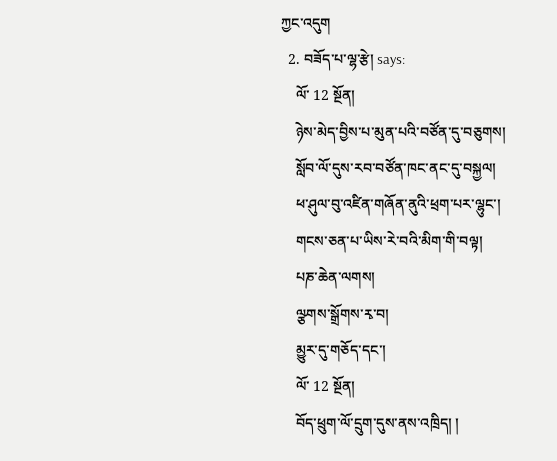ཀྱང་འདུག
  2. བཟོད་པ་ལྷ་རྩེ། says:
    ལོ་ 12 སྔོན།
    ཉེས་མེད་བྱིས་པ་མུན་པའི་བཙོན་དུ་བཅུགས།
    སློབ་ལོ་དུས་རབ་བཙོན་ཁང་ནང་དུ་བསྐྱལ།
    ཕ་ཤུལ་བུ་འཛིན་གཞོན་ནུའི་ཕྲག་པར་ལྷུང་།
    གངས་ཅན་པ་ཡིས་རེ་བའི་མིག་གི་བལྟ།
    པཎ་ཆེན་ལགས།
    ལྩགས་སྒྲོགས་རྭ་བ།
    མྱུར་དུ་གཅོད་དང་།
    ལོ་ 12 སྔོན།
    བོད་ཕྲུག་ལོ་དྲུག་དུས་ནས་འཁྲིད། །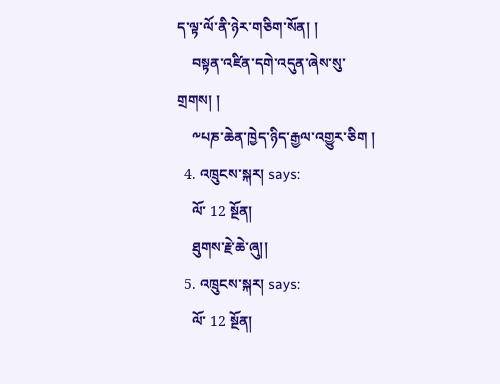ད་ལྟ་ལོ་ནི་ཉེར་གཅིག་སོན། །
    བསྟན་འཛིན་དགེ་འདུན་ཞེས་སུ་གྲགས། །
    ༸པཎ་ཆེན་ཁྱེད་ཉིད་རྒྱལ་འགྱུར་ཅིག །
  4. འཁྲུངས་སྐར། says:
    ལོ་ 12 སྔོན།
    ཐུགས་རྗེ་ཆེ་ཞུ།།
  5. འཁྲུངས་སྐར། says:
    ལོ་ 12 སྔོན།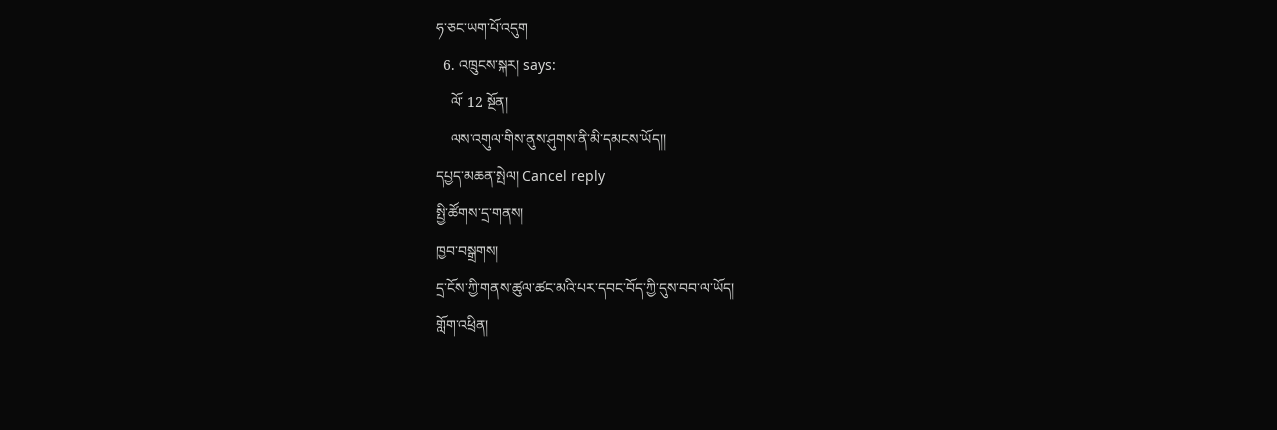ཧ་ཅང་ཡག་པོ་འདུག
  6. འཁྲུངས་སྐར། says:
    ལོ་ 12 སྔོན།
    ལས་འགུལ་གིས་ནུས་ཤུགས་ནི་མི་དམངས་ཡོད།།
དཔྱད་མཆན་སྤེལ། Cancel reply
སྤྱི་ཚོགས་དྲ་གནས།
ཁྱབ་བསྒྲགས།
དྲ་ངོས་ཀྱི་གནས་ཚུལ་ཚང་མའི་པར་དབང་བོད་ཀྱི་དུས་བབ་ལ་ཡོད།
གློག་འཕྲིན།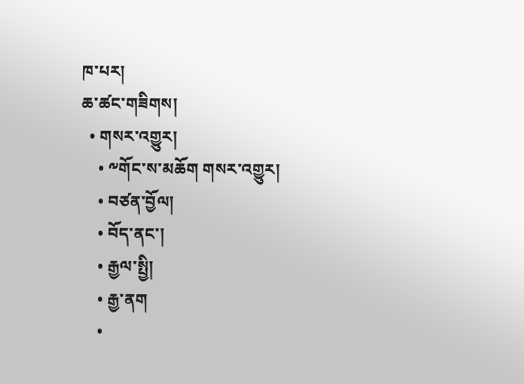ཁ་པར།
ཆ་ཚང་གཟིགས།
  • གསར་འགྱུར།
    • ༸གོང་ས་མཆོག གསར་འགྱུར།
    • བཙན་བྱོལ།
    • བོད་ནང་།
    • རྒྱལ་སྤྱི།
    • རྒྱ་ནག
    •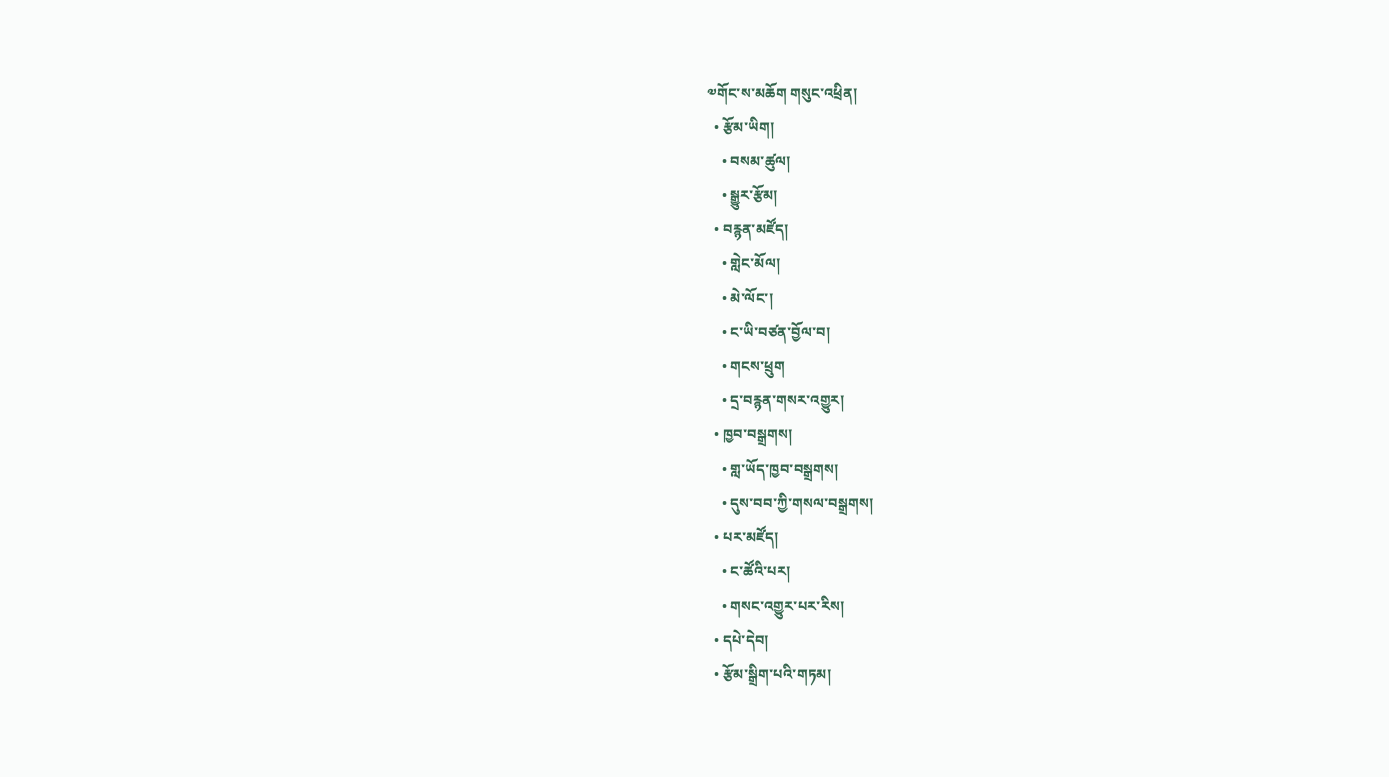༧གོང་ས་མཆོག གསུང་འཕྲིན།
  • རྩོམ་ཡིག།
    • བསམ་ཚུལ།
    • སྒྱུར་རྩོམ།
  • བརྙན་མཛོད།
    • གླེང་མོལ།
    • མེ་ལོང་།
    • ང་ཡི་བཙན་བྱོལ་བ།
    • གངས་ཕྲུག
    • དྲ་བརྙན་གསར་འགྱུར།
  • ཁྱབ་བསྒྲགས།
    • གླ་ཡོད་ཁྱབ་བསྒྲགས།
    • དུས་བབ་ཀྱི་གསལ་བསྒྲགས།
  • པར་མཛོད།
    • ང་ཚོའི་པར།
    • གསང་འགྱུར་པར་རིས།
  • དཔེ་དེབ།
  • རྩོམ་སྒྲིག་པའི་གཏམ།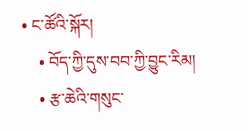• ང་ཚོའི་སྐོར།
    • བོད་ཀྱི་དུས་བབ་ཀྱི་བྱུང་རིམ།
    • རྩ་ཆེའི་གསུང་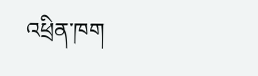འཕྲིན་ཁག